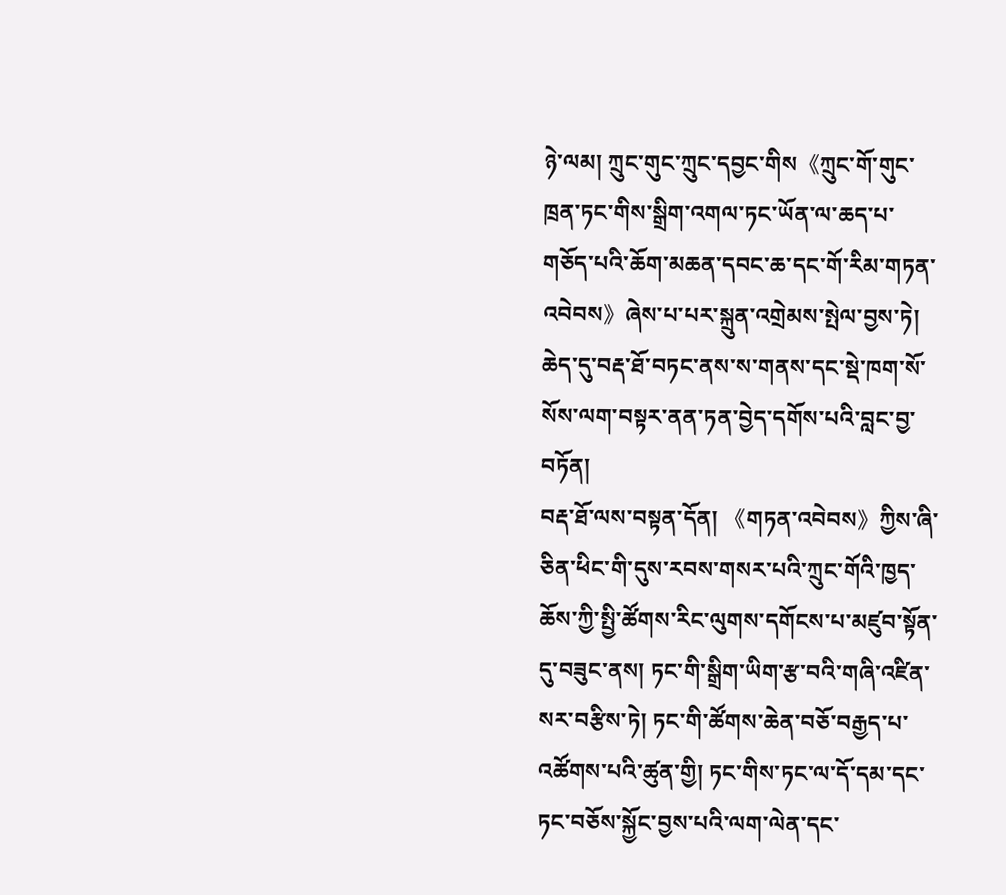ཉེ་ལམ། ཀྲུང་གུང་ཀྲུང་དབྱང་གིས《ཀྲུང་གོ་གུང་ཁྲན་ཏང་གིས་སྒྲིག་འགལ་ཏང་ཡོན་ལ་ཆད་པ་གཅོད་པའི་ཆོག་མཆན་དབང་ཆ་དང་གོ་རིམ་གཏན་འབེབས》ཞེས་པ་པར་སྐྲུན་འགྲེམས་སྤེལ་བྱས་ཏེ། ཆེད་དུ་བརྡ་ཐོ་བཏང་ནས་ས་གནས་དང་སྡེ་ཁག་སོ་སོས་ལག་བསྟར་ནན་ཏན་བྱེད་དགོས་པའི་བླང་བྱ་བཏོན།
བརྡ་ཐོ་ལས་བསྟན་དོན། 《གཏན་འབེབས》ཀྱིས་ཞི་ཅིན་ཕིང་གི་དུས་རབས་གསར་པའི་ཀྲུང་གོའི་ཁྱད་ཆོས་ཀྱི་སྤྱི་ཚོགས་རིང་ལུགས་དགོངས་པ་མཛུབ་སྟོན་དུ་བཟུང་ནས། ཏང་གི་སྒྲིག་ཡིག་རྩ་བའི་གཞི་འཛིན་སར་བརྩིས་ཏེ། ཏང་གི་ཚོགས་ཆེན་བཅོ་བརྒྱད་པ་འཚོགས་པའི་ཚུན་གྱི། ཏང་གིས་ཏང་ལ་དོ་དམ་དང་ཏང་བཅོས་སྐྱོང་བྱས་པའི་ལག་ལེན་དང་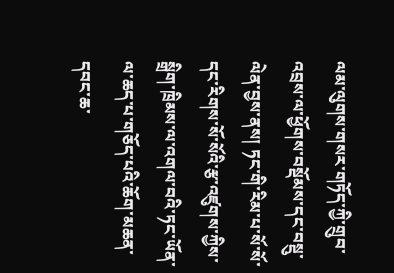ལམ་ལུགས་གསར་གཏོད་ཀྱི་གྲུབ་འབྲས་ལ་ཕྱོགས་བསྡོམས་དང་བསྡུ་ལེན་བྱས་ནས། ཏང་གི་རིམ་པ་སོ་སོ་དང་རིགས་སོ་སོའི་རྩ་འཛུགས་ཀྱིས་སྒྲིག་ཁྲིམས་ལ་འགལ་བའི་ཏང་ཡོན་ལ་ཆད་པ་གཅོད་པའི་ཆོག་མཆན་དབང་ཆ་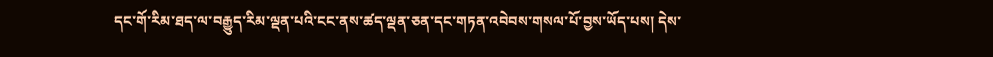དང་གོ་རིམ་ཐད་ལ་བརྒྱུད་རིམ་ལྡན་པའི་ངང་ནས་ཚད་ལྡན་ཅན་དང་གཏན་འབེབས་གསལ་པོ་བྱས་ཡོད་པས། དེས་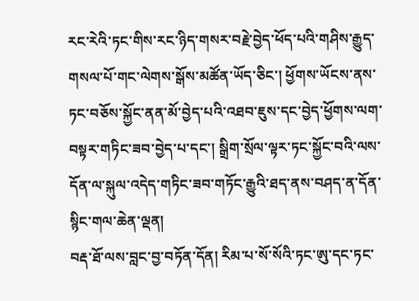རང་རེའི་ཏང་གིས་རང་ཉིད་གསར་བརྗེ་བྱེད་ཕོད་པའི་གཤིས་རྒྱུད་གསལ་པོ་གང་ལེགས་སྒོས་མཚོན་ཡོད་ཅིང་། ཕྱོགས་ཡོངས་ནས་ཏང་བཅོས་སྐྱོང་ནན་མོ་བྱེད་པའི་འཐབ་ཇུས་དང་བྱེད་ཕྱོགས་ལག་བསྟར་གཏིང་ཟབ་བྱེད་པ་དང་། སྒྲིག་སྲོལ་ལྟར་ཏང་སྐྱོང་བའི་ལས་དོན་ལ་སྐུལ་འདེད་གཏིང་ཟབ་གཏོང་རྒྱུའི་ཐད་ནས་བཤད་ན་དོན་སྙིང་གལ་ཆེན་ལྡན།
བརྡ་ཐོ་ལས་བླང་བྱ་བཏོན་དོན། རིམ་པ་སོ་སོའི་ཏང་ཨུ་དང་ཏང་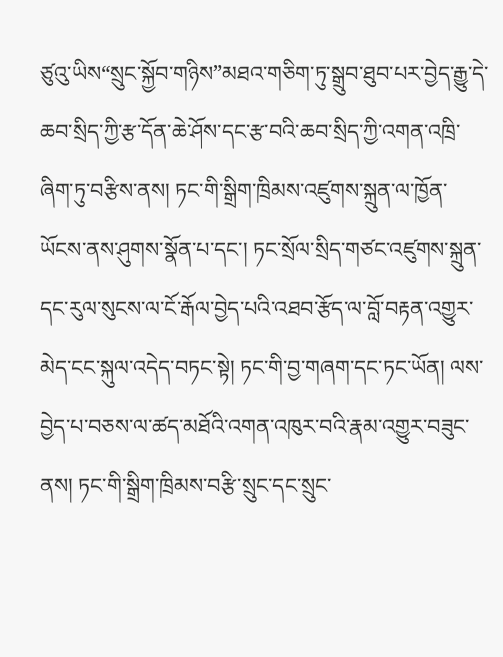ཙུའུ་ཡིས“སྲུང་སྐྱོབ་གཉིས”མཐའ་གཅིག་ཏུ་སྒྲུབ་ཐུབ་པར་བྱེད་རྒྱུ་དེ་ཆབ་སྲིད་ཀྱི་རྩ་དོན་ཆེ་ཤོས་དང་རྩ་བའི་ཆབ་སྲིད་ཀྱི་འགན་འཁྲི་ཞིག་ཏུ་བརྩིས་ནས། ཏང་གི་སྒྲིག་ཁྲིམས་འཛུགས་སྐྲུན་ལ་ཁྱོན་ཡོངས་ནས་ཤུགས་སྣོན་པ་དང་། ཏང་སྲོལ་སྲིད་གཙང་འཛུགས་སྐྲུན་དང་རུལ་སུངས་ལ་ངོ་རྒོལ་བྱེད་པའི་འཐབ་རྩོད་ལ་བློ་བརྟན་འགྱུར་མེད་ངང་སྐུལ་འདེད་བཏང་སྟེ། ཏང་གི་བྱ་གཞག་དང་ཏང་ཡོན། ལས་བྱེད་པ་བཅས་ལ་ཚད་མཐོའི་འགན་འཁུར་བའི་རྣམ་འགྱུར་བཟུང་ནས། ཏང་གི་སྒྲིག་ཁྲིམས་བརྩི་སྲུང་དང་སྲུང་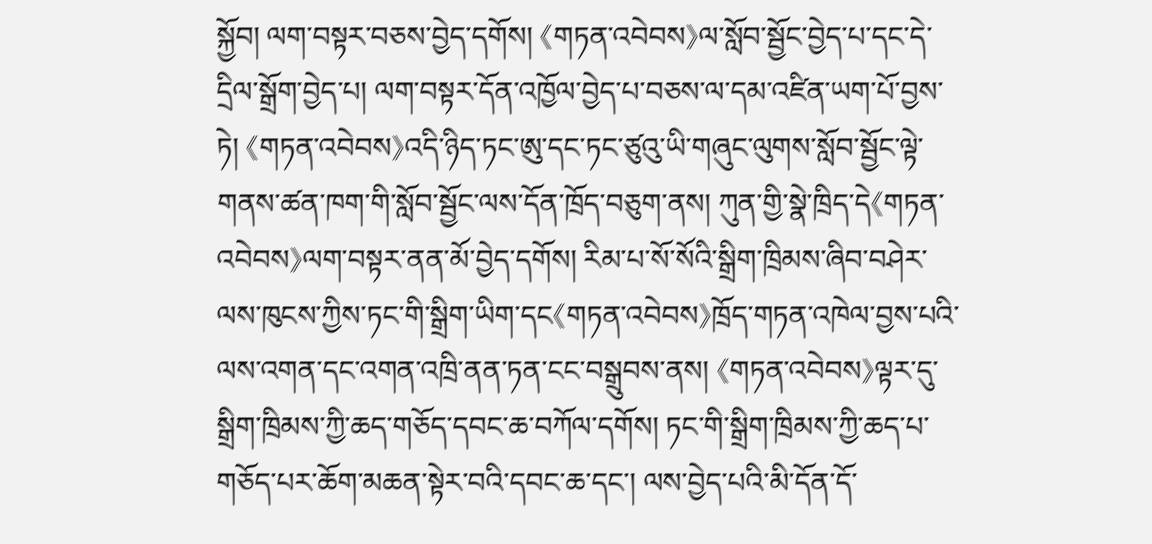སྐྱོབ། ལག་བསྟར་བཅས་བྱེད་དགོས། 《གཏན་འབེབས》ལ་སློབ་སྦྱོང་བྱེད་པ་དང་དེ་དྲིལ་སྒྲོག་བྱེད་པ། ལག་བསྟར་དོན་འཁྱོལ་བྱེད་པ་བཅས་ལ་དམ་འཛིན་ཡག་པོ་བྱས་ཏེ། 《གཏན་འབེབས》འདི་ཉིད་ཏང་ཨུ་དང་ཏང་ཙུའུ་ཡི་གཞུང་ལུགས་སློབ་སྦྱོང་ལྟེ་གནས་ཚན་ཁག་གི་སློབ་སྦྱོང་ལས་དོན་ཁྲོད་བཅུག་ནས། ཀུན་གྱི་སྣེ་ཁྲིད་དེ《གཏན་འབེབས》ལག་བསྟར་ནན་མོ་བྱེད་དགོས། རིམ་པ་སོ་སོའི་སྒྲིག་ཁྲིམས་ཞིབ་བཤེར་ལས་ཁུངས་ཀྱིས་ཏང་གི་སྒྲིག་ཡིག་དང《གཏན་འབེབས》ཁྲོད་གཏན་འཁེལ་བྱས་པའི་ལས་འགན་དང་འགན་འཁྲི་ནན་ཏན་ངང་བསྒྲུབས་ནས། 《གཏན་འབེབས》ལྟར་དུ་སྒྲིག་ཁྲིམས་ཀྱི་ཆད་གཅོད་དབང་ཆ་བཀོལ་དགོས། ཏང་གི་སྒྲིག་ཁྲིམས་ཀྱི་ཆད་པ་གཅོད་པར་ཆོག་མཆན་སྟེར་བའི་དབང་ཆ་དང་། ལས་བྱེད་པའི་མི་དོན་དོ་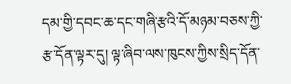དམ་གྱི་དབང་ཆ་དང་གཞི་རྩའི་དོ་མཉམ་བཅས་ཀྱི་རྩ་དོན་ལྟར་དུ། ལྟ་ཞིབ་ལས་ཁུངས་ཀྱིས་སྲིད་དོན་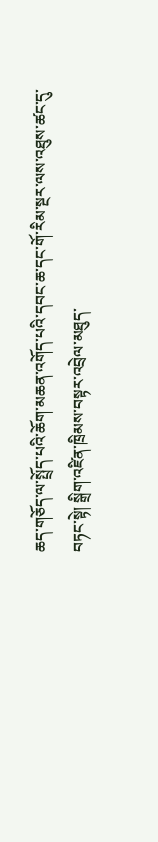ཆད་གཅོད་ལ་སྤྲོད་པའི་ཆོག་མཆན་འགོད་པའི་དབང་ཆ་དང་གོ་རིམ་སྔར་ལས་འཐུས་ཚང་དུ་བཏང་སྟེ། སྒྲིག་འཛིན་ཁྲིམས་བསྟར་འབྲེལ་མཐུད་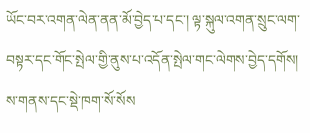ཡོང་བར་འགན་ལེན་ནན་མོ་བྱེད་པ་དང་། ལྟ་སྐུལ་འགན་སྲུང་ལག་བསྟར་དང་གོང་སྤེལ་གྱི་ནུས་པ་འདོན་སྤེལ་གང་ལེགས་བྱེད་དགོས། ས་གནས་དང་སྡེ་ཁག་སོ་སོས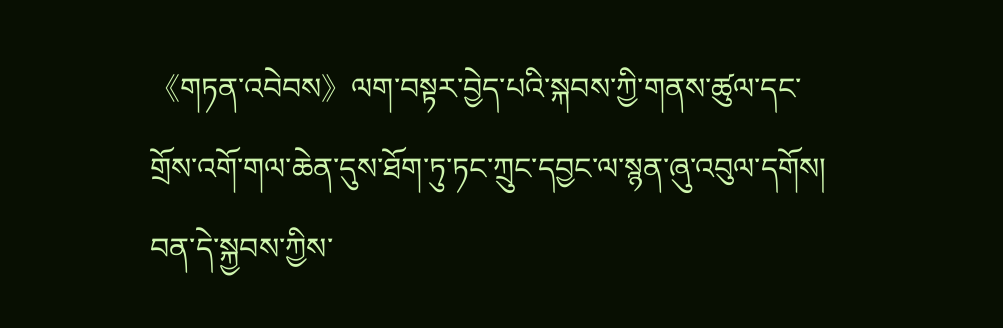《གཏན་འབེབས》ལག་བསྟར་བྱེད་པའི་སྐབས་ཀྱི་གནས་ཚུལ་དང་གྲོས་འགོ་གལ་ཆེན་དུས་ཐོག་ཏུ་ཏང་ཀྲུང་དབྱང་ལ་སྙན་ཞུ་འབུལ་དགོས།
བན་དེ་སྐྱབས་ཀྱིས་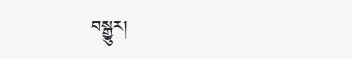བསྒྱུར།